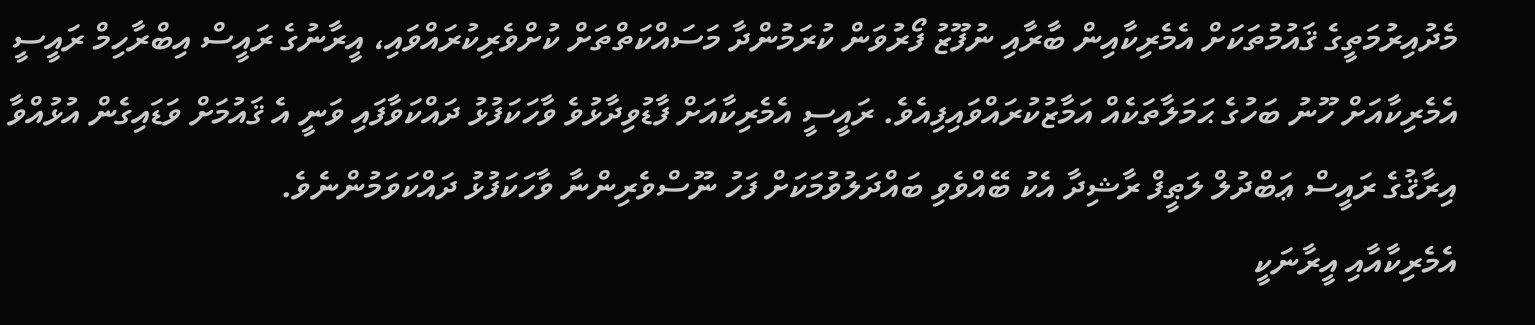މެދުއިރުމަތީގެ ޤައުމުތަކަށް އެމެރިކާއިން ބާރާއި ނުފޫޒު ފޯރުވަން ކުރަމުންދާ މަސައްކަތްތަށް ކުށްވެރިކުރައްވައި، އީރާނުގެ ރައީސް އިބްރާހިމް ރައީސީ އެމެރިކާއަށް ހޫނު ބަހުގެ ޙަމަލާތަކެއް އަމާޒުކުރައްވައިފިއެވެ. ރައީސީ އެމެރިކާއަށް ފާޑުވިދާޅުވެ ވާހަކަފުޅު ދައްކަވާފައި ވަނީ އެ ޤައުމަށް ވަޑައިގެން އުޅުއްވާ އިރާޤުގެ ރައީސް ޢަބްދުލް ލަޠީފް ރާޝިދާ އެކު ބޭއްވެވި ބައްދަލުވުމަކަށް ފަހު ނޫސްވެރިންނާ ވާހަކަފުޅު ދައްކަވަމުންނެވެ.
އެމެރިކާއާއި އީރާނަކީ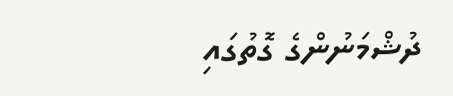ދުޝްމަނުންގެ ގޮތުގައި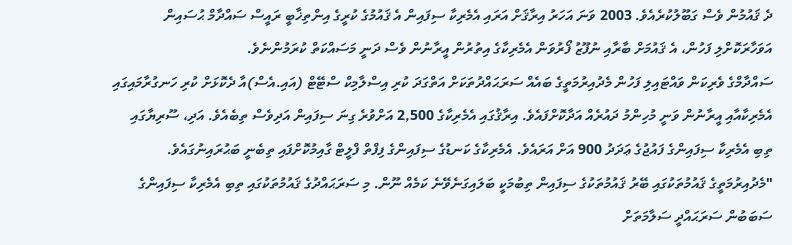ދެ ޤައުމުން ވެސް ގަބޫލުކުރެއެވެ. 2003 ވަނަ އަހަރު އިރާޤަށް އަރައި އެމެރިކާ ސިފައިން އެ ޤައުމުގެ ކުރީގެ އިންތިޚާބީ ރައީސް ސައްދާމް ޙުސައިން އަވަހާރަކޮށްލި ފަހުން، އެ ޤައުމަށް ބާރާއި ނުފޫޒު ފޯރުވަން އެމެރިކާގެ އިތުރުން އީރާނުން ވެސް ދަނީ މަސައްކަތް ކުރަމުންނެވެ.
ސައްދާމްގެ ވެރިކަން ވައްޓައިލި ފަހުން މެދުއިރުމަތީގެ ބައެއް ސަރަޙައްދުތަކަށް އަތްގަދަ ކުރި އިސްލާމިކް ސްޓޭޓް (އައި.އެސް)އާ ދެކޮޅަށް ކުރި ހަނގުރާމައިގައި އެމެރިކާއާއި އީރާނުން ވަނީ މުހިންމު ދައުރެއް އަދާކޮށްފައެވެ. އިރާޤުގައި އެމެރިކާގެ 2,500 އަށްވުރެ ގިނަ ސިފައިން އަދިވެސް ތިބެއެވެ. އަދި، ސޫރިޔާގައި ތިބި އެމެރިކާ ސިފައިންގެ ފައުޖުގެ ޢަދަދު 900 އަށް އަރައެވެ. އެމެރިކާގެ ކަނޑުގެ ސިފައިންގެ ފިފްތް ފްލީޓް ގާއިމުކޮށްފައި ތިބެނީ ބަޙުރައިނުގައެވެ.
"މެދުއިރުމަތީގެ ޤައުމުތަކުގައި ބޭރު ޤައުމުތަކުގެ ސިފައިން ތިބުމަކީ ބަލައިގަނެވޭނެ ކަމެއް ނޫން. މި ސަރަޙައްދުގެ ޤައުމުތަކުގައި ތިބި އެމެރިކާ ސިފައިންގެ ސަބަބުން ސަރަޙައްދީ ސަލާމަތަށް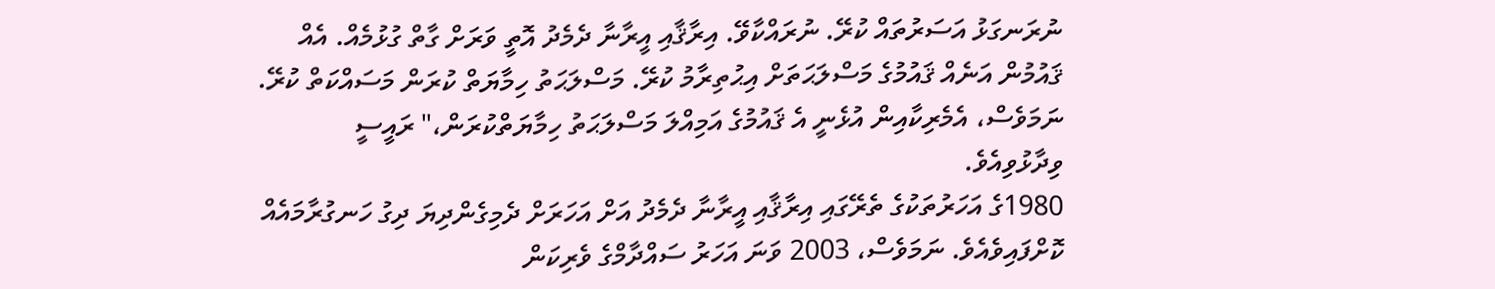ނުރަނގަޅު އަސަރުތައް ކުރޭ. ނުރައްކާވޭ. އިރާޤާއި އީރާނާ ދެމެދު އޮތީ ވަރަށް ގާތް ގުޅުމެއް. އެއް ޤައުމުން އަނެއް ޤައުމުގެ މަސްލަޙަތަށް އިޙުތިރާމު ކުރޭ. މަސްލަޙަތު ހިމާޔަތް ކުރަން މަސައްކަތް ކުރޭ. ނަމަވެސް، އެމެރިކާއިން އުޅެނީ އެ ޤައުމުގެ އަމިއްލަ މަސްލަޙަތު ހިމާޔަތްކުރަން،" ރައީސީ ވިދާޅުވިއެވެ.
1980ގެ އަހަރުތަކުގެ ތެރޭގައި އިރާޤާއި އީރާނާ ދެމެދު އަށް އަހަރަށް ދެމިގެންދިޔަ ދިގު ހަނގުރާމައެއް ކޮށްފައިވެއެވެ. ނަމަވެސް، 2003 ވަނަ އަހަރު ސައްދާމްގެ ވެރިކަން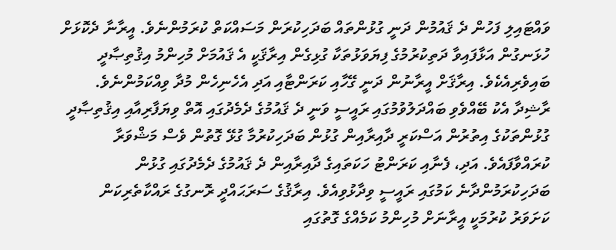ވައްޓައިލި ފަހުން ދެ ޤައުމުން ދަނީ ގުޅުންތައް ބަދަހިކުރަން މަސައްކަތް ކުރަމުންނެވެ. އީރާނާ ދެކޮޅަށް ހުޅަނގުން އަޅާފައިވާ ދަތިކުރުމުގެ ފިޔަވަޅުތަކާ ގުޅިގެން އިރާޤަކީ އެ ޤައުމަށް މުހިންމު އިޤުތިޞާދީ ބައިވެރިއެކެވެ. އިރާޤަށް އީރާނުން ދަނީ ގޭހާއި ކަރަންޓާއި އަދި އެހެނިހެން މުދާ ވިއްކަމުންނެވެ.
ރާޝިދާ އެކު ބޭއްވެވި ބައްދަލުވުމުގައި ރައީސީ ވަނީ ދެ ޤައުމުގެ ދެމެދުގައި އޮތް ވިޔަފާރިއާއި އިޤުތިޞާދީ ގުޅުންތަކުގެ އިތުރުން އަސްކަރީ ދާއިރާއިން ގުޅުން ބަދަހިކުރުމާ ގުޅޭ ގޮތުން ވެސް މަޝްވަރާ ކުރައްވާފައެވެ. އަދި، ފެނާއި ކަރަންޓު ހަކަތައިގެ ދާއިރާއިން ދެ ޤައުމުގެ ދެމެދުގައި ގުޅުން ބަދަހިކުރަމުންދާނެ ކަމުގައި ރައީސީ ވިދާޅުވިއެވެ. އިރާޤުގެ ސަރަޙައްދީ ރޮނގުގެ ރައްކާތެރިކަން ކަށަވަރު ކުރުމަކީ އީރާނަށް މުހިންމު ކަމެއްގެ ގޮތުގައި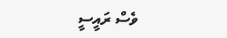ވެސް ރައީސީ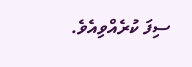ސިފަ ކުރެއްވިއެވެ.